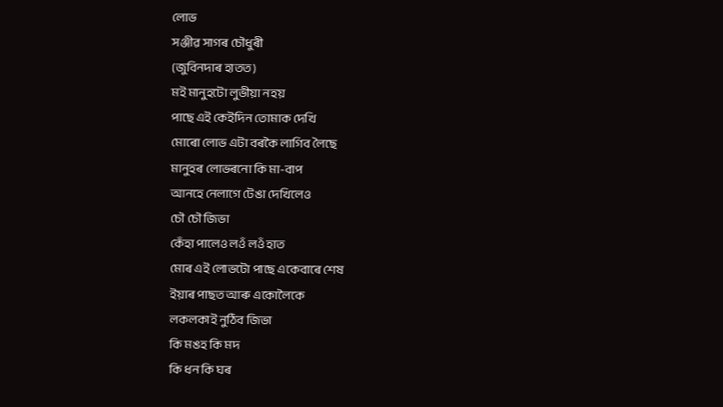লোভ
সঞ্জীৱ সাগৰ চৌধুৰী
(জুবিনদাৰ হাতত)
মই মানুহটো লুভীয়া নহয়
পাছে এই কেইদিন তোমাক দেখি
মোৰো লোভ এটা বৰকৈ লাগিব লৈছে
মানুহৰ লোভৰনো কি মা-বাপ
আনহে নেলাগে টেঙা দেখিলেও
চৌ চৌ জিভা
কেঁহা পালেও লওঁ লওঁ হাত
মোৰ এই লোভটো পাছে একেবাৰে শেষ
ইয়াৰ পাছত আৰু একোলৈকে
লকলকাই নুঠিব জিভা
কি মঙহ কি মদ
কি ধন কি ঘৰ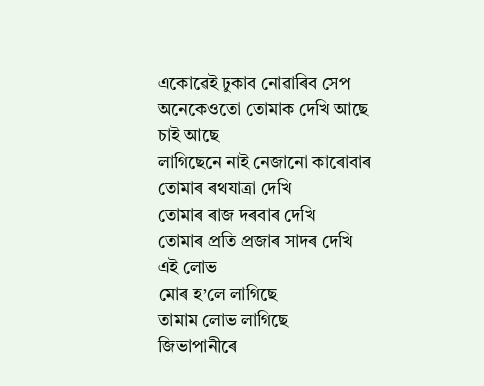একোৱেই ঢুকাব নোৱাৰিব সেপ
অনেকেওতো তোমাক দেখি আছে
চাই আছে
লাগিছেনে নাই নেজানো কাৰোবাৰ
তোমাৰ ৰথযাত্ৰা দেখি
তোমাৰ ৰাজ দৰবাৰ দেখি
তোমাৰ প্ৰতি প্ৰজাৰ সাদৰ দেখি
এই লোভ
মোৰ হ’লে লাগিছে
তামাম লোভ লাগিছে
জিভাপানীৰে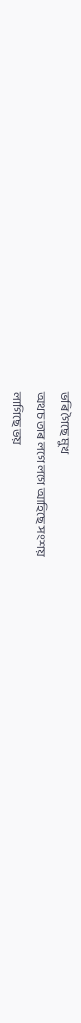ভৰি গৈছে মুখ
অথচ তাৰ লগে লগে আহিছে সংশয়
লাগিছে ভয়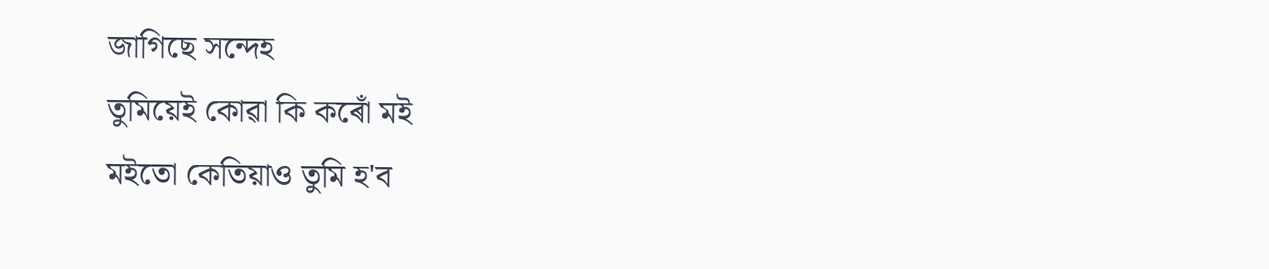জাগিছে সন্দেহ
তুমিয়েই কোৱা কি কৰোঁ মই
মইতো কেতিয়াও তুমি হ'ব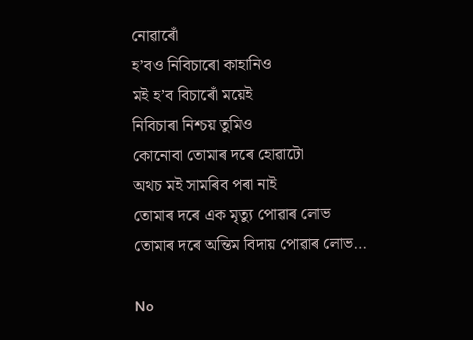নোৱাৰোঁ
হ’বও নিবিচাৰো কাহানিও
মই হ’ব বিচাৰোঁ ময়েই
নিবিচাৰা নিশ্চয় তুমিও
কোনোবা তোমাৰ দৰে হোৱাটো
অথচ মই সামৰিব পৰা নাই
তোমাৰ দৰে এক মৃত্যু পোৱাৰ লোভ
তোমাৰ দৰে অন্তিম বিদায় পোৱাৰ লোভ…

No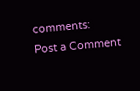comments:
Post a Comment